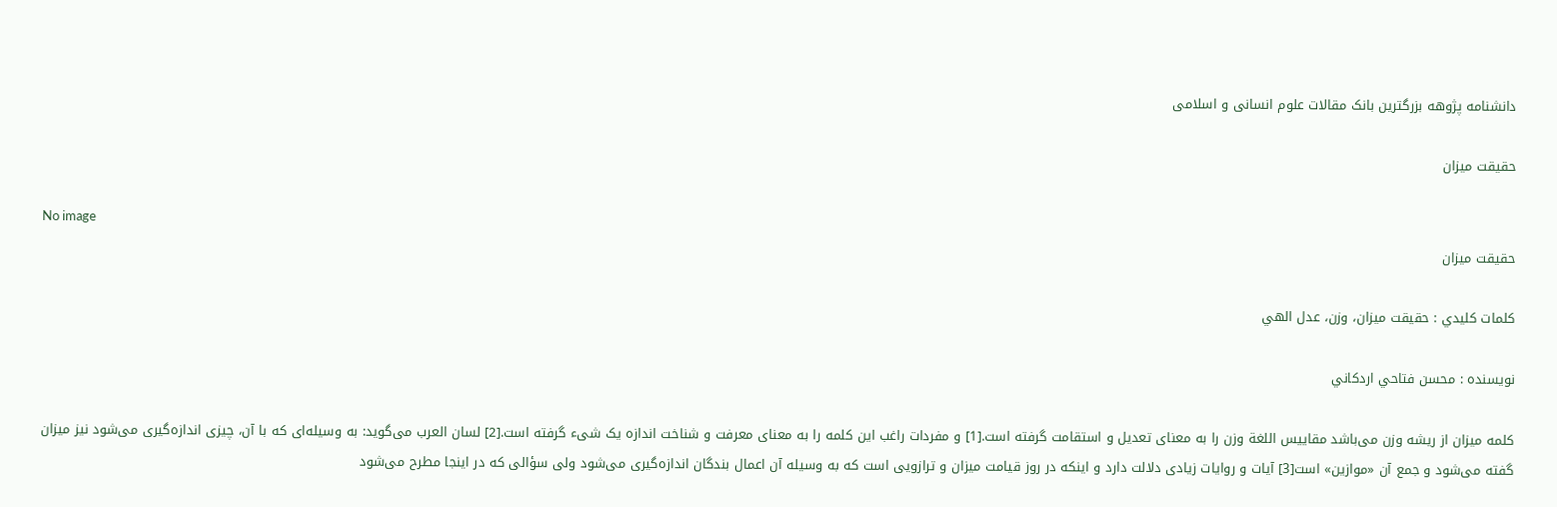دانشنامه پژوهه بزرگترین بانک مقالات علوم انسانی و اسلامی

حقیقت میزان

No image
حقیقت میزان

كلمات كليدي : حقيقت ميزان، وزن، عدل الهي

نویسنده : محسن فتاحي اردكاني

کلمه میزان از ریشه وزن می‌باشد مقاییس اللغة وزن را به معنای تعدیل و استقامت گرفته است.[1] و مفردات راغب این کلمه را به معنای معرفت و شناخت اندازه یک شیء گرفته است.[2] لسان العرب می‌گوید: به وسیله‌ای که با آن، چیزی اندازه‌گیری می‌شود نیز میزان گفته می‌شود و جمع آن «موازین» است[3] آیات و روایات زیادی دلالت دارد و اینکه در روز قیامت میزان و ترازویی است که به وسیله آن اعمال بندگان اندازه‌گیری می‌شود ولی سؤالی که در اینجا مطرح می‌شود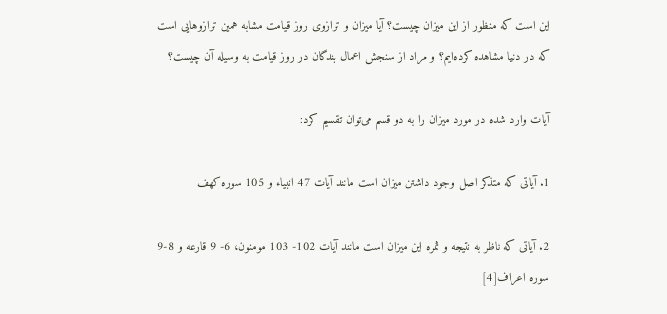این است که منظور از این میزان چیست؟ آیا میزان و ترازوی روز قیامت مشابه همین ترازوهایی است که در دنیا مشاهده کرده‌ایم؟ و مراد از سنجش اعمال بندگان در روز قیامت به وسیله آن چیست؟

آیات وارد شده در مورد میزان را به دو قسم می‌توان تقسیم کرد:

1. آیاتی که متذکر اصل وجود داشتن میزان است مانند آیات 47 انبیاء و 105 سوره کهف

2. آیاتی که ناظر به نتیجه و ثمره این میزان است مانند آیات 102- 103 مومنون، 6- 9 قارعه و 8-9 سوره اعراف[4]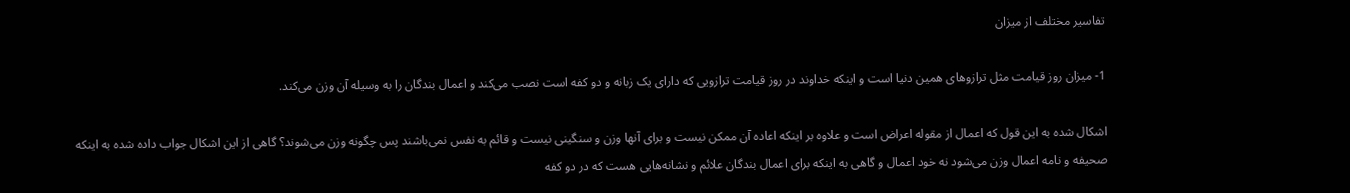تفاسیر مختلف از میزان

1- میزان روز قیامت مثل ترازوهای همین دنیا است و اینکه خداوند در روز قیامت ترازویی که دارای یک زبانه و دو کفه است نصب می‌کند و اعمال بندگان را به وسیله آن وزن می‌کند.

اشکال شده به این قول که اعمال از مقوله اعراض است و علاوه بر اینکه اعاده آن ممکن نیست و برای آنها وزن و سنگینی نیست و قائم به نفس نمی‌باشند پس چگونه وزن می‌شوند؟ گاهی از این اشکال جواب داده شده به اینکه صحیفه و نامه اعمال وزن می‌شود نه خود اعمال و گاهی به اینکه برای اعمال بندگان علائم و نشانه‌هایی هست که در دو کفه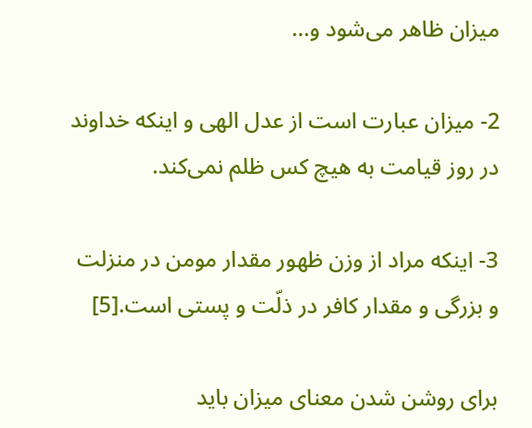میزان ظاهر می‌شود و...

2- میزان عبارت است از عدل الهی و اینکه خداوند در روز قیامت به هیچ کس ظلم نمی‌کند.

3- اینکه مراد از وزن ظهور مقدار مومن در منزلت و بزرگی و مقدار کافر در ذلّت و پستی است.[5]

برای روشن شدن معنای میزان باید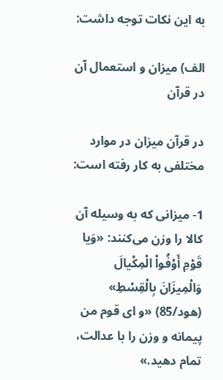به این نکات توجه داشت:

الف) میزان و استعمال آن در قرآن

در قرآن میزان در موارد مختلفی به کار رفته است:

1- میزانی که به وسیله آن کالا را وزن می‌کنند: «وَیا قَوْمِ أَوْفُواْ الْمِکْیالَ وَالْمِیزَانَ بِالْقِسْطِ» (هود/85) «و ای قوم من پیمانه و وزن را با عدالت، تمام دهید.»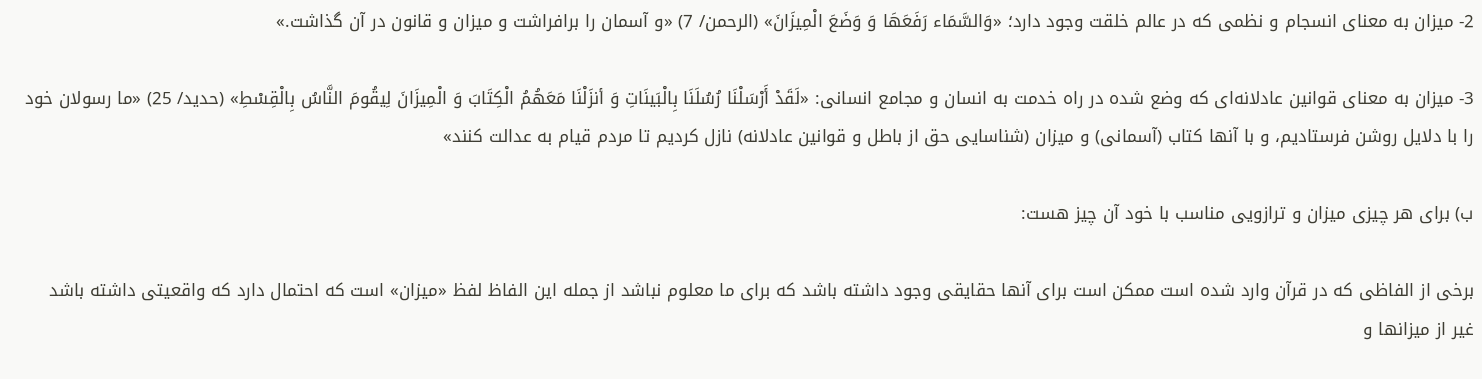2- میزان به معنای انسجام و نظمی که در عالم خلقت وجود دارد؛ «وَالسَّمَاء رَفَعَهَا وَ وَضَعَ الْمِیزَانَ» (الرحمن/ 7) «و آسمان را برافراشت و میزان و قانون در آن گذاشت.»

3- میزان به معنای قوانین عادلانه‌ای که وضع شده در راه خدمت به انسان و مجامع انسانی: «لَقَدْ أَرْسَلْنَا رُسُلَنَا بِالْبَینَاتِ وَ أنزَلْنَا مَعَهُمُ الْکِتَابَ وَ الْمِیزَانَ لِیقُومَ النَّاسُ بِالْقِسْطِ» (حدید/ 25) «ما رسولان خود را با دلایل روشن فرستادیم، و با آنها کتاب (آسمانی) و میزان (شناسایی حق از باطل و قوانین عادلانه) نازل کردیم تا مردم قیام به عدالت کنند»

ب) برای هر چیزی میزان و ترازویی مناسب با خود آن چیز هست:

برخی از الفاظی که در قرآن وارد شده است ممکن است برای آنها حقایقی وجود داشته باشد که برای ما معلوم نباشد از جمله این الفاظ لفظ «میزان» است که احتمال دارد که واقعیتی داشته باشد غیر از میزانها و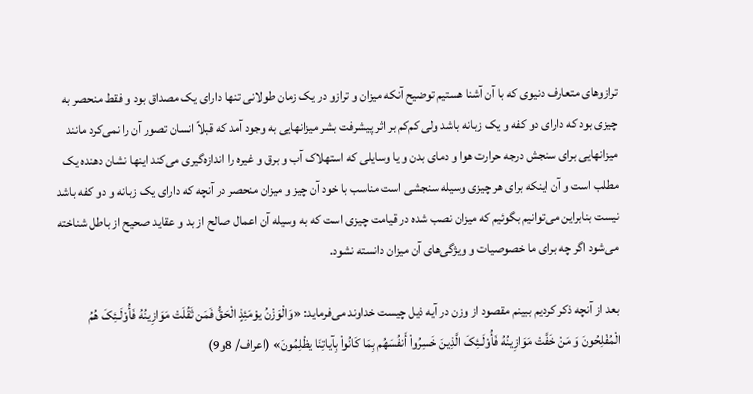ترازوهای متعارف دنیوی که با آن آشنا هستیم توضیح آنکه میزان و ترازو در یک زمان طولانی تنها دارای یک مصداق بود و فقط منحصر به چیزی بود که دارای دو کفه و یک زبانه باشد ولی کم‌کم بر اثر پیشرفت بشر میزانهایی به وجود آمد که قبلاً انسان تصور آن را نمی‌کرد مانند میزانهایی برای سنجش درجه حرارت هوا و دمای بدن و یا وسایلی که استهلاک آب و برق و غیره را اندازه‌گیری می‌کند اینها نشان دهنده یک مطلب است و آن اینکه برای هر چیزی وسیله سنجشی است مناسب با خود آن چیز و میزان منحصر در آنچه که دارای یک زبانه و دو کفه باشد نیست بنابراین می‌توانیم بگوئیم که میزان نصب شده در قیامت چیزی است که به وسیله آن اعمال صالح از بد و عقاید صحیح از باطل شناخته می‌شود اگر چه برای ما خصوصیات و ویژگی‌های آن میزان دانسته نشود.

بعد از آنچه ذکر کردیم ببینم مقصود از وزن در آیه ذیل چیست خداوند می‌فرماید: «وَالْوَزْنُ یوْمَئِذٍ الْحَقُّ فَمَن ثَقُلَتْ مَوَازِینُهُ فَأُوْلَـئِکَ هُمُ الْمُفْلِحُونَ وَ مَنْ خَفَّتْ مَوَازِینُهُ فَأُوْلَـئِکَ الَّذِینَ خَسِرُواْ أَنفُسَهُم بِمَا کَانُواْ بِآیاتِنَا یظْلِمُونَ» (اعراف/ 8و9)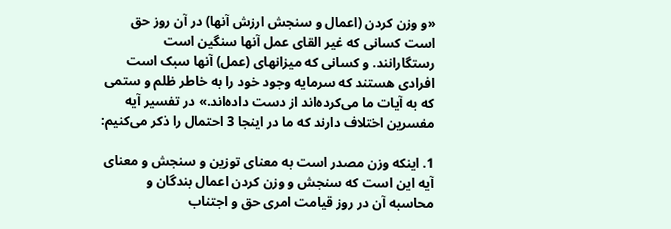«و وزن کردن (اعمال و سنجش ارزش آنها) در آن روز حق است کسانی که غیر القای عمل آنها سنگین است رستگارانند. و کسانی که میزانهای (عمل) آنها سبک است افرادی هستند که سرمایه وجود خود را به خاطر ظلم و ستمی که به آیات ما می‌کرده‌اند از دست داده‌اند.» در تفسیر آیه مفسرین اختلاف دارند که ما در اینجا 3 احتمال را ذکر می‌کنیم:

1. اینکه وزن مصدر است به معنای توزین و سنجش و معنای آیه این است که سنجش و وزن کردن اعمال بندگان و محاسبه آن در روز قیامت امری حق و اجتناب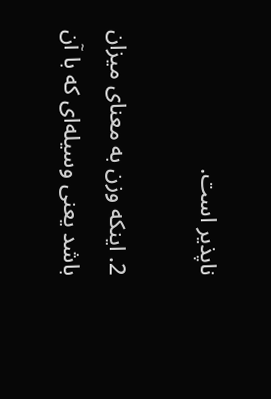ناپذیر است.

2. اینکه وزن به معنای میزان باشد یعنی وسیله‌ای که با آن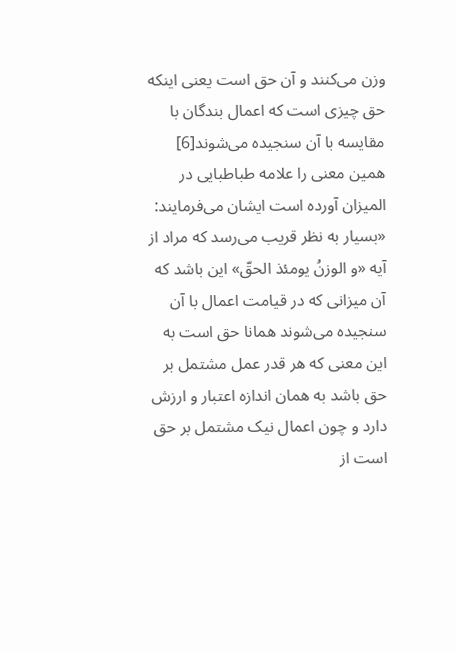وزن می‌کنند و آن حق است یعنی اینکه حق چیزی است که اعمال بندگان با مقایسه با آن سنجیده می‌شوند[6] همین معنی را علامه طباطبایی در المیزان آورده است ایشان می‌فرمایند: «بسیار به نظر قریب می‌رسد که مراد از آیه «و الوزنُ یومئذ الحقّ» این باشد که آن میزانی که در قیامت اعمال با آن سنجیده می‌شوند همانا حق است به این معنی که هر قدر عمل مشتمل بر حق باشد به همان اندازه اعتبار و ارزش دارد و چون اعمال نیک مشتمل بر حق است از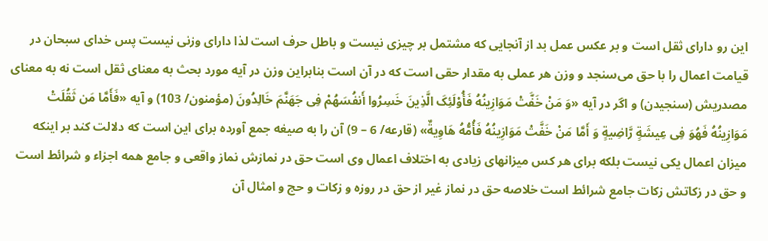این رو دارای ثقل است و بر عکس عمل بد از آنجایی که مشتمل بر چیزی نیست و باطل حرف است لذا دارای وزنی نیست پس خدای سبحان در قیامت اعمال را با حق می‌سنجد و وزن هر عملی به مقدار حقی است که در آن است بنابراین وزن در آیه مورد بحث به معنای ثقل است نه به معنای مصدریش (سنجیدن) و اگر در آیه «وَ مَنْ خَفَّتْ مَوَازِینُهُ فَأُوْلَئِکَ الَّذِینَ خَسِرُوا أَنفُسَهُمْ فِی جَهَنَّمَ خَالِدُونَ (مؤمنون/ 103) و آیه «فَأَمَّا مَن ثَقُلَتْ مَوَازِینُهُ فَهُوَ فِی عِیشَةٍ رَّاضِیةٍ وَ أَمَّا مَنْ خَفَّتْ مَوَازِینُهُ فَأُمُّهُ هَاوِیةٌ» (قارعه/ 6 – 9) آن را به صیغه جمع آورده برای این است که دلالت کند بر اینکه میزان اعمال یکی نیست بلکه برای هر کس میزانهای زیادی به اختلاف اعمال وی است حق در نمازش نماز واقعی و جامع همه اجزاء و شرائط است و حق در زکاتش زکات جامع شرائط است خلاصه حق در نماز غیر از حق در روزه و زکات و حج و امثال آن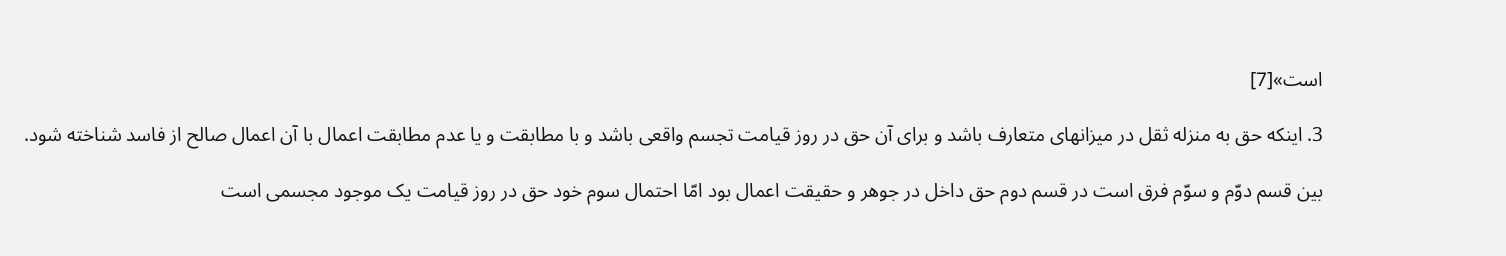است»[7]

3. اینکه حق به منزله ثقل در میزانهای متعارف باشد و برای آن حق در روز قیامت تجسم واقعی باشد و با مطابقت و یا عدم مطابقت اعمال با آن اعمال صالح از فاسد شناخته شود.

بین قسم دوّم و سوّم فرق است در قسم دوم حق داخل در جوهر و حقیقت اعمال بود امّا احتمال سوم خود حق در روز قیامت یک موجود مجسمی است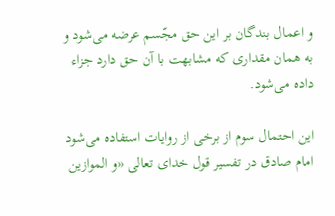و اعمال بندگان بر این حق مجّسم عرضه می‌شود و به همان مقداری که مشابهت با آن حق دارد جزاء داده می‌شود.

این احتمال سوم از برخی از روایات استفاده می‌شود امام صادق در تفسیر قول خدای تعالی «و الموازین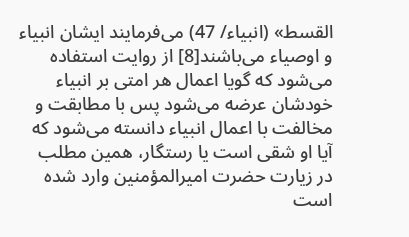القسط» (انبیاء/ 47) می‌فرمایند ایشان انبیاء و اوصیاء می‌باشند[8] از روایت استفاده می‌شود که گویا اعمال هر امتی بر انبیاء خودشان عرضه می‌شود پس با مطابقت و مخالفت با اعمال انبیاء دانسته می‌شود که آیا او شقی است یا رستگار، همین مطلب در زیارت حضرت امیرالمؤمنین وارد شده است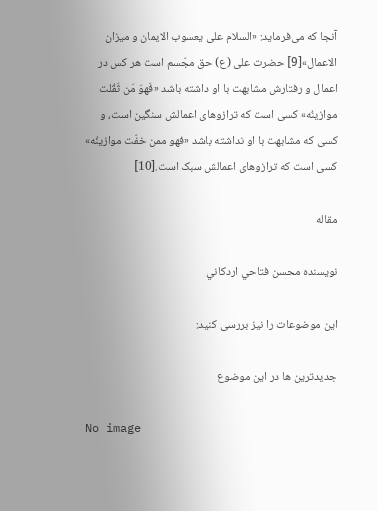آنجا که می‌فرماید: «السلام علی یعسوب الایمان و میزان الاعمال»[9] حضرت علی (ع) حق مجّسم است هر کس در اعمال و رفتارش مشابهت با او داشته باشد «فَهوَ مَن ثَقُلت موازینُه» کسی است که ترازوهای اعمالش سنگین است، و کسی که مشابهت با او نداشته باشد «فهو ممن خفّت موازینُه» کسی است که ترازوهای اعمالش سبک است.[10]

مقاله

نویسنده محسن فتاحي اردكاني

این موضوعات را نیز بررسی کنید:

جدیدترین ها در این موضوع

No image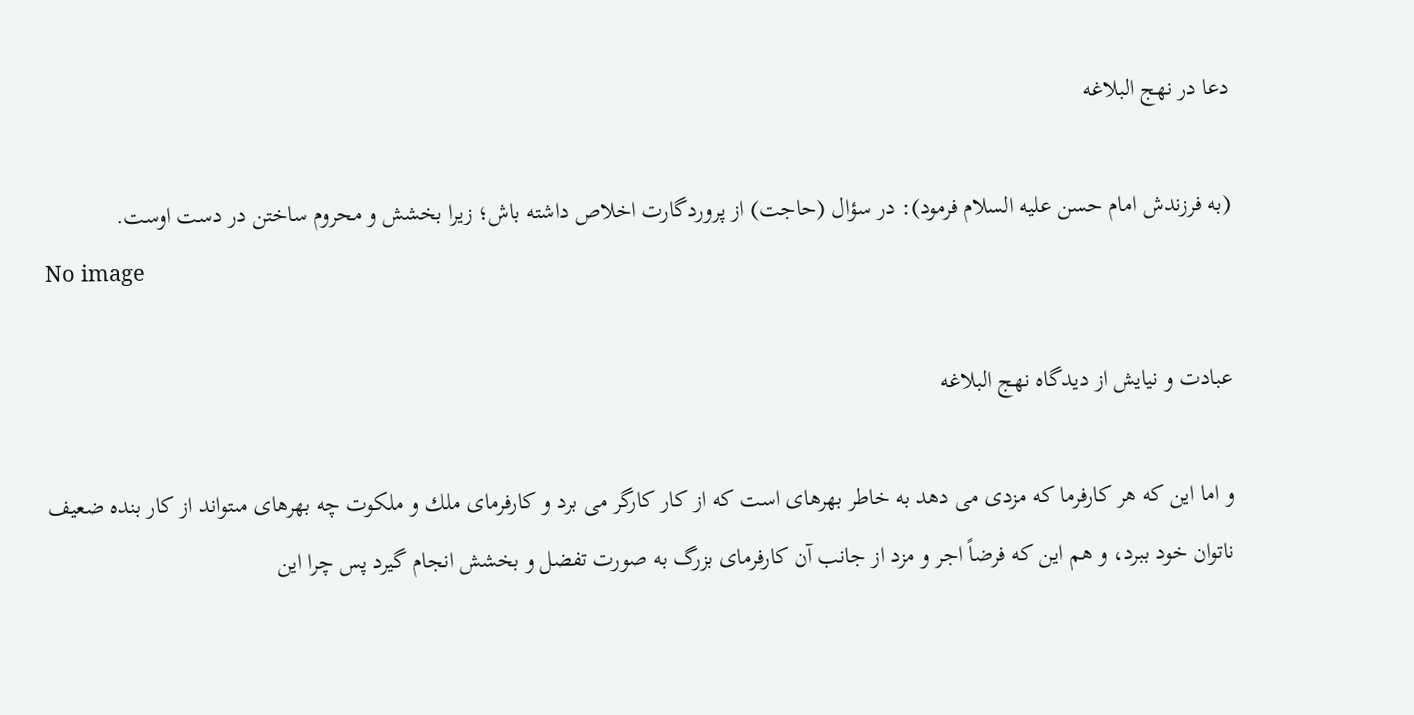دعا در نهج البلاغه

(به فرزندش امام حسن عليه السلام فرمود): در سؤال (حاجت) از پروردگارت اخلاص داشته باش؛ زيرا بخشش و محروم ساختن در دست اوست.
No image

عبادت و نیایش از دیدگاه نهج البلاغه

و اما این كه هر كارفرما كه مزدى مى دهد به خاطر بهرهاى است كه از كار كارگر مى برد و كارفرماى ملك و ملكوت چه بهرهاى مىتواند از كار بنده ضعیف ناتوان خود ببرد، و هم این‌ كه فرضاً اجر و مزد از جانب آن كارفرماى بزرگ به صورت تفضل و بخشش انجام گیرد پس چرا این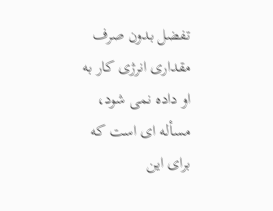تفضل بدون صرف مقدارى انرژى كار به او داده نمى شود، مسأله اى است كه براى این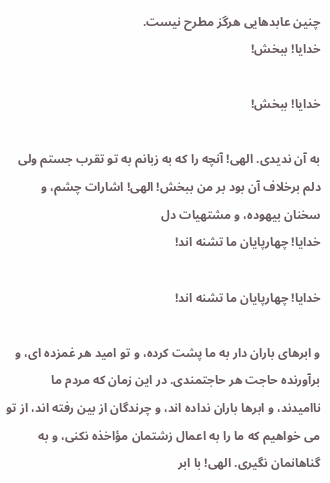چنین عابدهایى هرگز مطرح نیست.
خدایا! ببخش!

خدایا! ببخش!

به آن نديدى. الهى! آنچه را كه به زبانم به تو تقرب جستم ولى دلم برخلاف آن بود بر من ببخش! الهى! اشارات چشم، و سخنان بيهوده، و مشتهيات دل
خدایا! چهارپايان ما تشنه اند!

خدایا! چهارپايان ما تشنه اند!

و ابرهاى باران دار به ما پشت كرده، و تو اميد هر غمزده اى، و برآورنده حاجت هر حاجتمندی. در اين زمان كه مردم ما نااميدند، و ابرها باران نداده اند، و چرندگان از بين رفته اند، از تو مى خواهيم كه ما را به اعمال زشتمان مؤاخذه نكنى، و به گناهانمان نگيرى. الهى! با ابر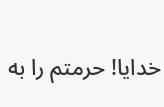خدایا! حرمتم را به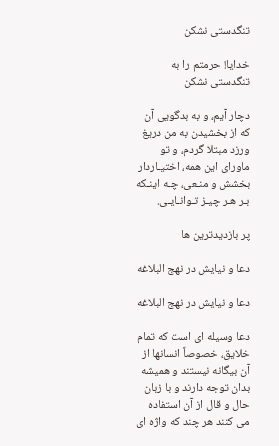تنگدستى نشكن

خدایا! حرمتم را به تنگدستى نشكن

دچار آيم، و به بدگويى آن كه از بخشيدن به من دريغ ورزد مبتلا گردم، و تو ماوراى اين همه، اختيـاردار بخشش و منـعى، چـه اينـكه بـر هـر چيـز تـوانـايـى.

پر بازدیدترین ها

دعا و نیایش در نهج البلاغه

دعا و نیایش در نهج البلاغه

دعا وسیله ای است که تمام خلایق، خصوصاً انسانها از آن بیگانه نیستند و همیشه بدان توجه دارند و با زبان حال و قال از آن استفاده می کنند هر چند که واژه ای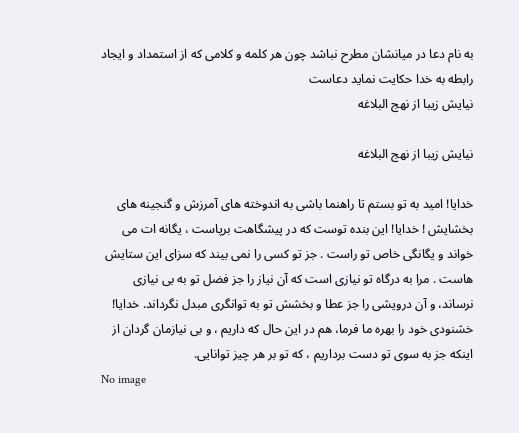به نام دعا در میانشان مطرح نباشد چون هر کلمه و کلامی که از استمداد و ایجاد رابطه به خدا حکایت نماید دعاست
نیایش زیبا از نهج البلاغه

نیایش زیبا از نهج البلاغه

خدایا! امید به تو بستم تا راهنما باشى به اندوخته هاى آمرزش و گنجینه هاى بخشایش ! خدایا! این بنده توست که در پیشگاهت برپاست ، یگانه ات مى خواند و یگانگى خاص تو راست . جز تو کسى را نمى بیند که سزاى این ستایش هاست . مرا به درگاه تو نیازى است که آن نیاز را جز فضل تو به بى نیازى نرساند، و آن درویشى را جز عطا و بخشش تو به توانگرى مبدل نگرداند. خدایا! خشنودى خود را بهره ما فرما، هم در این حال که داریم ، و بى نیازمان گردان از اینکه جز به سوى تو دست برداریم ، که تو بر هر چیز توانایى.
No image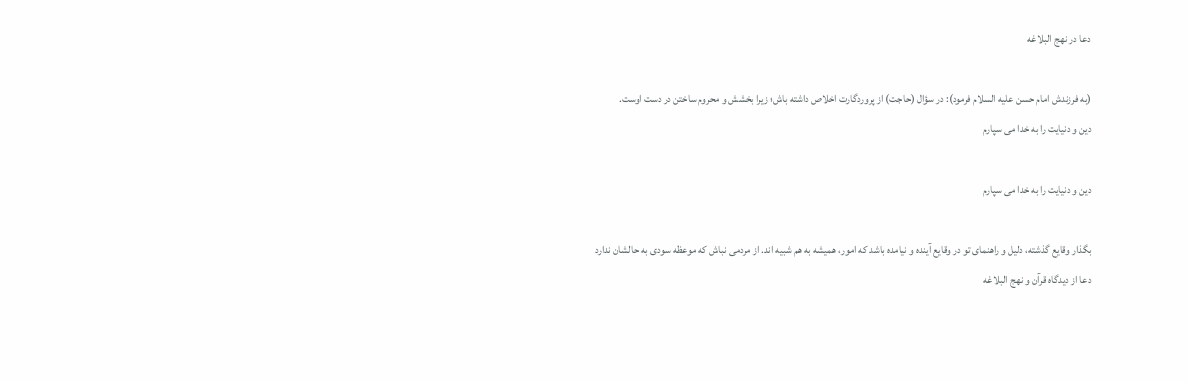دعا در نهج البلاغه

(به فرزندش امام حسن عليه السلام فرمود): در سؤال (حاجت) از پروردگارت اخلاص داشته باش؛ زيرا بخشش و محروم ساختن در دست اوست.
دین و دنیایت را به خدا می سپارم

دین و دنیایت را به خدا می سپارم

بگذار وقایع گذشته، دلیل و راهنمای تو در وقایع آینده و نیامده باشد که امور، همیشه به هم شبیه اند. از مردمی نباش که موعظه سودی به حالشان ندارد
دعا از دیدگاه قرآن و نهج البلاغه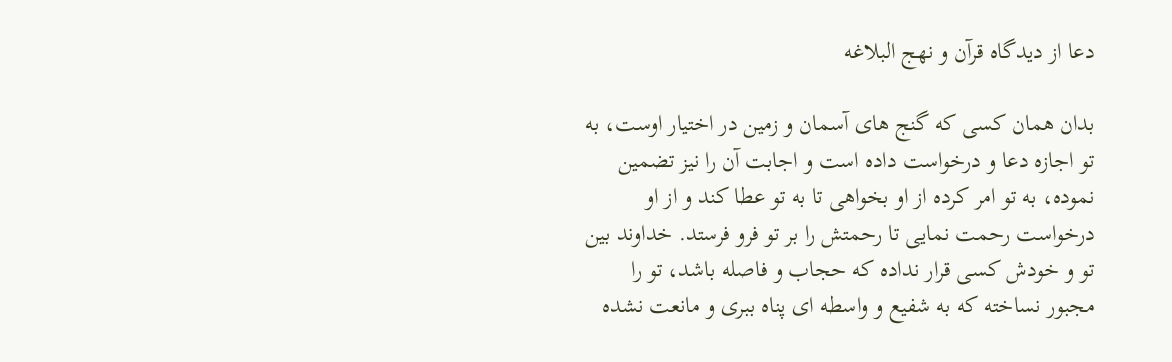دعا از دیدگاه قرآن و نهج البلاغه

بدان همان کسی که گنج های آسمان و زمین در اختیار اوست، به تو اجازه دعا و درخواست داده است و اجابت آن را نیز تضمین نموده، به تو امر کرده از او بخواهی تا به تو عطا کند و از او درخواست رحمت نمایی تا رحمتش را بر تو فرو فرستد. خداوند بین تو و خودش کسی قرار نداده که حجاب و فاصله باشد، تو را مجبور نساخته که به شفیع و واسطه ای پناه ببری و مانعت نشده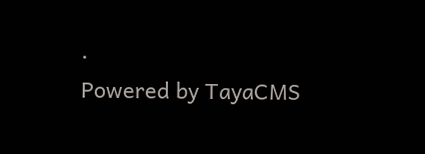.
Powered by TayaCMS